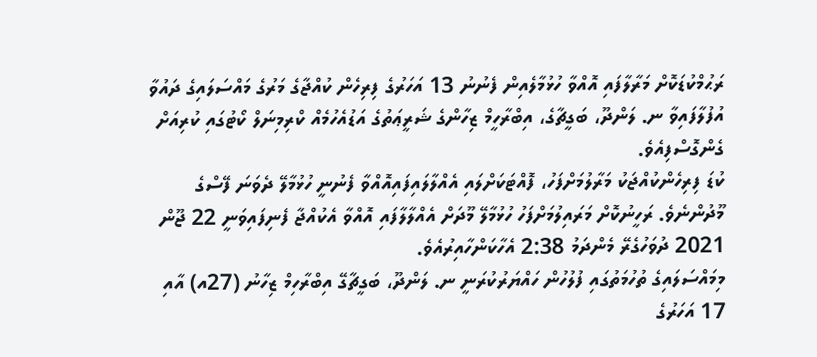ރަޙުމްކުޑަކޮށް މަރާލާފައި އޮއްވާ ހުޅުމާލެއިން ފެނުނު 13 އަހަރުގެ ފިރިހެން ކުއްޖާގެ މަރުގެ މައްސަލައިގެ ދައުވާ އުފުލާފައިވާ ނ. ލަންދޫ، ބަގީޗާގެ، އިބްރާހީމް ޒިހާންގެ ޝަރީޢަތުގެ އަޑުއެހުމެއް ކްރިމިނަލް ކޯޓުގައި ކުރިއަށް ގެންގޮސްފިއެވެ.
ކުޑަ ފިރިހެންކުއްޖަކު މަރާލުމަށްފަހު، ފޮއްޓަކަށްލައި އެއްލާލައިފައިއޮއްވާ ފެނުނީ ހުޅުމާލޭ ދެވަނަ ފޭސްގެ މޫދުންނެވެ. ރަހީނުކޮށް މަރައިލުމަށްފަހު ހުޅުމާލޭ މޫދަށް އެއްލާލާފައި އޮއްވާ އެކުއްޖާ ފެނިފައިވަނީ 22 ޖޫން 2021 ދުވަހުގެރޭ މެންދަމު 2:38 އެހާކަންހާއިރުއެވެ.
މިމައްސަލައިގެ ތުހުމަތުގައި ފުލުހުން ހައްޔަރުކުރަނީ ނ. ލަންދޫ، ބަގީޗާގޭ އިބްރާހިމް ޒިހާނު (27އ) އާއި 17 އަހަރުގެ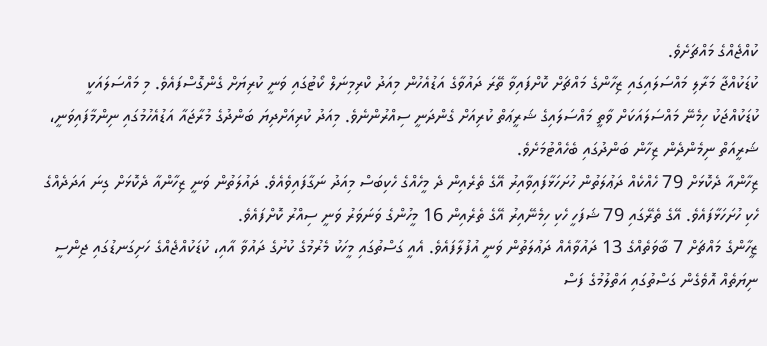ކުއްޖެއްގެ މައްޗަށެވެ.
ކުޑަކުއްޖާ މަރާލި މައްސަލައިގައި ޒިހާންގެ މައްޗަށް ކޮށްފައިވާ ތޭރަ ދައުވާގެ އަޑުއެހުން މިއަދު ކްރިމިނަލް ކޯޓުގައި ވަނީ ކުރިޔަށް ގެންގޮސްފައެވެ. މި މައްސަލައަކީ ކުޑަކުއްޖަކު ހިމެނޭ މައްސަލައަކަށް ވާތީ މައްސަލައިގެ ޝަރީޢަތް ކުރިއަށް ގެންދަނީ ސިއްރުންނެވެ. މިއަދު ކުރިއަށްދިޔަ ބަންދުގެ މުރާޖައާ އަޑުއެހުމުގައި ނިންމާފައިވަނީ، ޝަރީއަތް ނިމެންދެން ޒިހާން ބަންދުގައި ބެހެއްޓުމަށެވެ.
ޒިހާންއާ ދެކޮޅަށް 79 ހެއްކެއް ދަޢުލަތުން ހުށަހަޅާފައިވާއިރު އޭގެ ތެރެއިން ދެ މީހެއްގެ ހެކިބަސް މިއަދު ނަގާފައިވެއެވެ. ދައުލަތުން ވަނީ ޒިހާންއާ ދެކޮޅަށް ގިނަ އަދަދެއްގެ ހެކި ހުށަހަޅާފައެވެ. އޭގެ ތެރޭގައި 79 ޝަފަހީ ހެކި ހިމެނޭއިރު އޭގެ ތެރެއިން 16 މީހުންގެ ވަނަވަރު ވަނީ ސިއްރު ކޮށްފައެވެ.
ޒީހާންގެ މައްޗަށް 7 ބާވަތެއްގެ 13 ދައުވާއެއް ދަޢުލަތުން ވަނީ އުފުލާފައެވެ. އެއީ ގަސްތުގައި މީހަކު މެރުމުގެ ކުށުގެ ދައުވާ އާއި، ކުޑަކުއްޖެއްގެ ހަށިގަނޑުގައި ޖިންސީ ނިޔަތެއް އޮވެގެން ގަސްތުގައި އަތްލުމުގެ ފަސް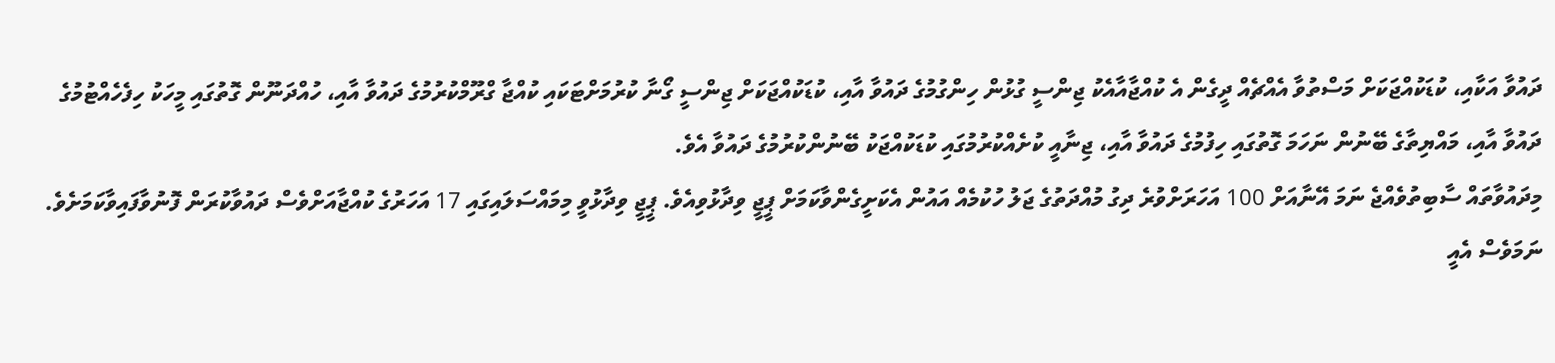ދައުވާ އަކާއި، ކުޑަކުއްޖަކަށް މަސްތުވާ އެއްޗެއް ދީގެން އެ ކުއްޖާއާއެކު ޖިންސީ ގުޅުން ހިންގުމުގެ ދައުވާ އާއި، ކުޑަކުއްޖަކަށް ޖިންސީ ގޯނާ ކުރުމަށްޓަކައި ކުއްޖާ ގްރޫމްކުރުމުގެ ދައުވާ އާއި، ހުއްދަނޫން ގޮތުގައި މީހަކު ހިފެހެއްޓުމުގެ ދައުވާ އާއި، މައްޔިތާގެ ބޭނުން ނަހަމަ ގޮތުގައި ހިފުމުގެ ދައުވާ އާއި، ޖިނާއީ ކުށެއްކުރުމުގައި ކުޑަކުއްޖަކު ބޭނުންކުރުމުގެ ދައުވާ އެވެ.
މިދައުވާތައް ސާބިތުވެއްޖެ ނަމަ އޭނާއަށް 100 އަހަރަށްވުރެ ދިގު މުއްދަތުގެ ޖަލު ހުކުމެއް އައުން އެކަށީގެންވާކަމަށް ޕީޖީ ވިދާޅުވިއެވެ. ޕީޖީ ވިދާޅުވީ މިމައްސަލައިގައި 17 އަހަރުގެ ކުއްޖާއަށްވެސް ދައުވާކުރަން ފޮނުވާފައިވާކަމަށެވެ. ނަމަވެސް އެއީ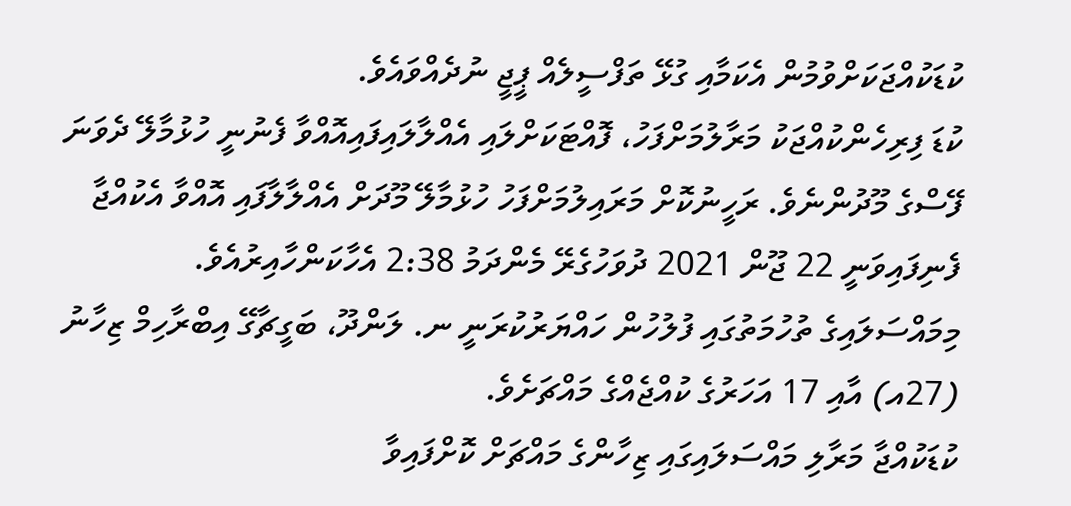ކުޑަކުއްޖަކަށްވުމުން އެކަމާއި ގުޅޭ ތަފްސީލެއް ޕީޖީ ނުދެއްވައެވެ.
ކުޑަ ފިރިހެންކުއްޖަކު މަރާލުމަށްފަހު، ފޮއްޓަކަށްލައި އެއްލާލައިފައިއޮއްވާ ފެނުނީ ހުޅުމާލޭ ދެވަނަ ފޭސްގެ މޫދުންނެވެ. ރަހީނުކޮށް މަރައިލުމަށްފަހު ހުޅުމާލޭ މޫދަށް އެއްލާލާފައި އޮއްވާ އެކުއްޖާ ފެނިފައިވަނީ 22 ޖޫން 2021 ދުވަހުގެރޭ މެންދަމު 2:38 އެހާކަންހާއިރުއެވެ.
މިމައްސަލައިގެ ތުހުމަތުގައި ފުލުހުން ހައްޔަރުކުރަނީ ނ. ލަންދޫ، ބަގީޗާގޭ އިބްރާހިމް ޒިހާނު (27އ) އާއި 17 އަހަރުގެ ކުއްޖެއްގެ މައްޗަށެވެ.
ކުޑަކުއްޖާ މަރާލި މައްސަލައިގައި ޒިހާންގެ މައްޗަށް ކޮށްފައިވާ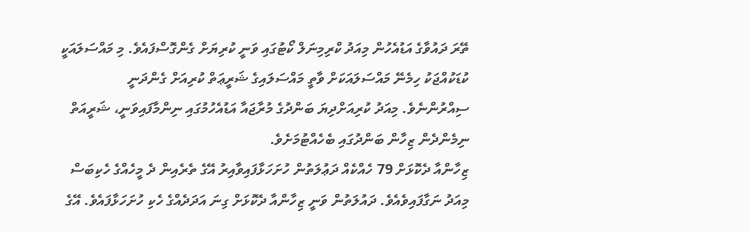ތޭރަ ދައުވާގެ އަޑުއެހުން މިއަދު ކްރިމިނަލް ކޯޓުގައި ވަނީ ކުރިޔަށް ގެންގޮސްފައެވެ. މި މައްސަލައަކީ ކުޑަކުއްޖަކު ހިމެނޭ މައްސަލައަކަށް ވާތީ މައްސަލައިގެ ޝަރީޢަތް ކުރިއަށް ގެންދަނީ ސިއްރުންނެވެ. މިއަދު ކުރިއަށްދިޔަ ބަންދުގެ މުރާޖައާ އަޑުއެހުމުގައި ނިންމާފައިވަނީ، ޝަރީއަތް ނިމެންދެން ޒިހާން ބަންދުގައި ބެހެއްޓުމަށެވެ.
ޒިހާންއާ ދެކޮޅަށް 79 ހެއްކެއް ދަޢުލަތުން ހުށަހަޅާފައިވާއިރު އޭގެ ތެރެއިން ދެ މީހެއްގެ ހެކިބަސް މިއަދު ނަގާފައިވެއެވެ. ދައުލަތުން ވަނީ ޒިހާންއާ ދެކޮޅަށް ގިނަ އަދަދެއްގެ ހެކި ހުށަހަޅާފައެވެ. އޭގެ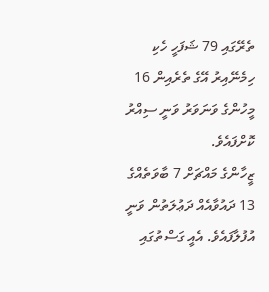ތެރޭގައި 79 ޝަފަހީ ހެކި ހިމެނޭއިރު އޭގެ ތެރެއިން 16 މީހުންގެ ވަނަވަރު ވަނީ ސިއްރު ކޮށްފައެވެ.
ޒީހާންގެ މައްޗަށް 7 ބާވަތެއްގެ 13 ދައުވާއެއް ދަޢުލަތުން ވަނީ އުފުލާފައެވެ. އެއީ ގަސްތުގައި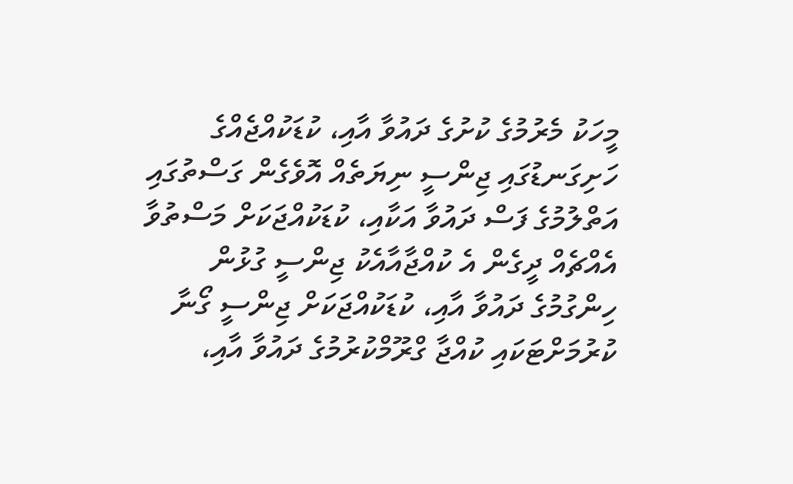މީހަކު މެރުމުގެ ކުށުގެ ދައުވާ އާއި، ކުޑަކުއްޖެއްގެ ހަށިގަނޑުގައި ޖިންސީ ނިޔަތެއް އޮވެގެން ގަސްތުގައި އަތްލުމުގެ ފަސް ދައުވާ އަކާއި، ކުޑަކުއްޖަކަށް މަސްތުވާ އެއްޗެއް ދީގެން އެ ކުއްޖާއާއެކު ޖިންސީ ގުޅުން ހިންގުމުގެ ދައުވާ އާއި، ކުޑަކުއްޖަކަށް ޖިންސީ ގޯނާ ކުރުމަށްޓަކައި ކުއްޖާ ގްރޫމްކުރުމުގެ ދައުވާ އާއި،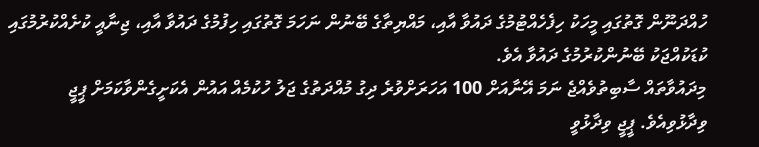ހުއްދަނޫން ގޮތުގައި މީހަކު ހިފެހެއްޓުމުގެ ދައުވާ އާއި، މައްޔިތާގެ ބޭނުން ނަހަމަ ގޮތުގައި ހިފުމުގެ ދައުވާ އާއި، ޖިނާއީ ކުށެއްކުރުމުގައި ކުޑަކުއްޖަކު ބޭނުންކުރުމުގެ ދައުވާ އެވެ.
މިދައުވާތައް ސާބިތުވެއްޖެ ނަމަ އޭނާއަށް 100 އަހަރަށްވުރެ ދިގު މުއްދަތުގެ ޖަލު ހުކުމެއް އައުން އެކަށީގެންވާކަމަށް ޕީޖީ ވިދާޅުވިއެވެ. ޕީޖީ ވިދާޅުވީ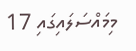މިމައްސަލައިގައި 17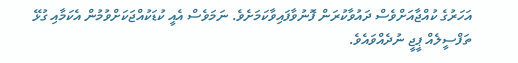އަހަރުގެ ކުއްޖާއަށްވެސް ދައުވާކުރަން ފޮނުވާފައިވާކަމަށެވެ. ނަމަވެސް އެއީ ކުޑަކުއްޖަކަށްވުމުން އެކަމާއި ގުޅޭ ތަފްސީލެއް ޕީޖީ ނުދެއްވައެވެ.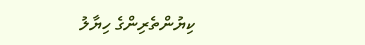ކިޔުންތެރިންގެ ހިޔާލު